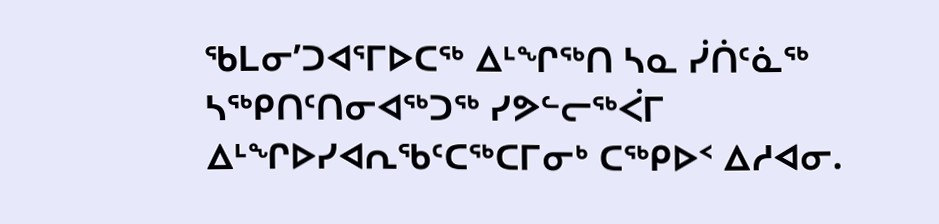ᖃᒪᓂ’ᑐᐊᕐᒥᐅᑕᖅ ᐃᒻᖏᖅᑎ ᓴᓇ ᓰᑏᑦᓈᖅ ᓴᖅᑭᑎᑦᑎᓂᐊᖅᑐᖅ ᓯᕗᓪᓕᖅᐹᒥ ᐃᒻᖏᐅᓯᐊᕆᖃᑦᑕᖅᑕᒥᓂᒃ ᑕᖅᑭᐅᑉ ᐃᓱᐊᓂ.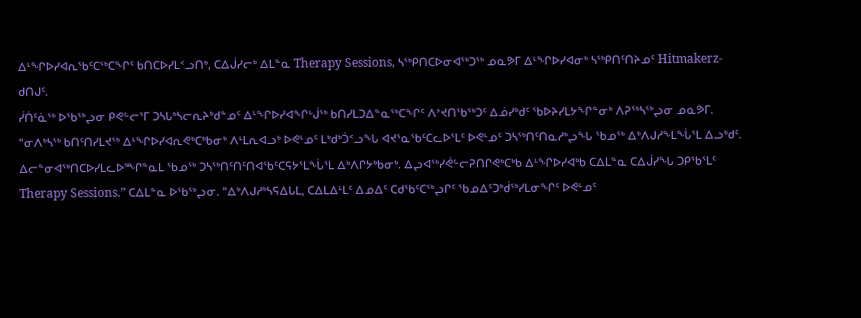ᐃᒻᖏᐅᓯᐊᕆᖃᑦᑕᖅᑕᖏᑦ ᑲᑎᑕᐅᓯᒪᑉᓗᑎᒃ, ᑕᐃᒎᓯᓕᒃ ᐃᒪᓐᓇ Therapy Sessions, ᓴᖅᑭᑎᑕᐅᓂᐊᖅᑐᖅ ᓄᓇᕗᒥ ᐃᒻᖏᐅᓯᐊᓂᒃ ᓴᖅᑭᑎᑦᑎᔨᓄᑦ Hitmakerz-ᑯᑎᒍᑦ.
ᓰᑏᑦᓈᖅ ᐅᖃᖅᖢᓂ ᑭᕙᓪᓕᕐᒥ ᑐᓴᒐᒃᓴᓕᕆᔨᒃᑯᓐᓄᑦ ᐃᒻᖏᐅᓯᐊᖏᒡᒎᖅ ᑲᑎᓯᒪᑐᐃᓐᓇᖅᑕᖏᑦ ᐱᔾᔪᑎᖃᖅᑐᑦ ᐃᓅᓯᒃᑯᑦ ᖃᐅᔨᓯᒪᔭᖏᓐᓂᒃ ᐱᕈᖅᓴᖅᖢᓂ ᓄᓇᕗᒥ.
“ᓂᐱᒃᓴᖅ ᑲᑎᑦᑎᓯᒪᔪᖅ ᐃᒻᖏᐅᓯᐊᕆᕙᒃᑕᒃᑲᓂᒃ ᐱᒻᒪᕆᐊᓗᒃ ᐅᕙᒻᓄᑦ ᒪᒃᑯᒃᑑᑉᓗᖓ ᐊᔪᕐᓇᖃᑦᑕᓚᐅᕐᒪᑦ ᐅᕙᒻᓄᑦ ᑐᓴᖅᑎᑦᑎᓇᓱᒃᖢᖓ ᖃᓄᖅ ᐃᒃᐱᒍᓱᖕᒪᖔᕐᒪ ᐃᓗᒃᑯᑦ. ᐃᓕᓐᓂᐊᖅᑎᑕᐅᓯᒪᓚᐅᙱᓐᓇᒪ ᖃᓄᖅ ᑐᓴᖅᑎᑦᑎᑦᑎᐊᖃᑦᑕᕋᔭᕐᒪᖔᕐᒪ ᐃᒃᐱᒋᔭᒃᑲᓂᒃ. ᐃᖢᐊᖅᓯᕚᓪᓕᕈᑎᒋᕙᒃᑕᒃᑲ ᐃᒻᖏᐅᓯᐊᒃᑲ ᑕᐃᒪᓐᓇ ᑕᐃᒎᓯᖓ ᑐᑭᖃᕐᒪᑦ Therapy Sessions.” ᑕᐃᒪᓐᓇ ᐅᖃᖅᖢᓂ. “ᐃᒃᐱᒍᓱᒃᓴᕋᐃᒐᒪ, ᑕᐃᒪᐃᒻᒪᑦ ᐃᓄᐃᑦ ᑕᑯᖃᑦᑕᖅᖢᒋᑦ ᖃᓄᐃᑦᑐᒃᑰᖅᓯᒪᓂᖏᑦ ᐅᕙᒻᓄᑦ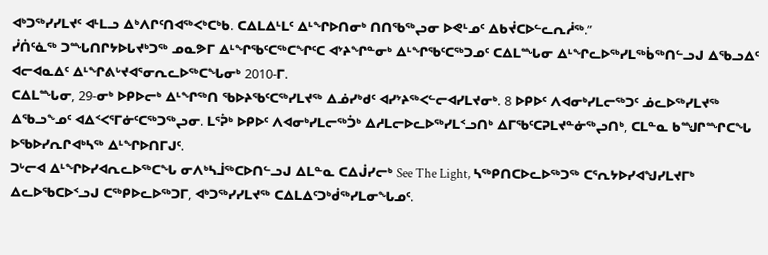ᐊᒃᑐᖅᓯᓯᒪᔪᑦ ᐊᒻᒪᓗ ᐃᒃᐱᒋᑦᑎᐊᖅᐸᒃᑕᒃᑲ. ᑕᐃᒪᐃᒻᒪᑦ ᐃᒻᖏᐅᑎᓂᒃ ᑎᑎᖃᖅᖢᓂ ᐅᕙᒻᓄᑦ ᐃᑲᔫᑕᐅᓪᓚᕆᓲᖅ.”
ᓰᑏᑦᓈᖅ ᑐᙵᑎᒋᔭᐅᒐᔪᒃᑐᖅ ᓄᓇᕗᒥ ᐃᒻᖏᖃᑦᑕᖅᑕᖏᑦᑕ ᐊᔾᔨᖏᓐᓂᒃ ᐃᒻᖏᖃᑦᑕᖅᑐᓄᑦ ᑕᐃᒪᙵᓂ ᐃᒻᖏᓚᐅᖅᓯᒪᖅᑳᖅᑎᓪᓗᒍ ᐃᖃᓗᐃᑦ ᐊᓕᐊᓇᐃᑦ ᐃᒻᖏᕕᒡᔪᐊᕐᓂᕆᓚᐅᖅᑕᖓᓂᒃ 2010-ᒥ.
ᑕᐃᒪᙵᓂ, 29-ᓂᒃ ᐅᑭᐅᓕᒃ ᐃᒻᖏᖅᑎ ᖃᐅᔨᖃᑦᑕᖅᓯᒪᔪᖅ ᐃᓅᓯᒃᑯᑦ ᐊᓯᔾᔨᖅᐸᓪᓕᐊᓯᒪᔪᓂᒃ. 8 ᐅᑭᐅᑦ ᐱᐊᓂᒃᓯᒪᓕᖅᑐᑦ ᓅᓚᐅᖅᓯᒪᔪᖅ ᐃᖃᓗᖕᓄᑦ ᐊᐃᑉᐸᕐᒥᓃᑦᑕᖅᑐᖅᖢᓂ. ᒪᕐᕉᒃ ᐅᑭᐅᑦ ᐱᐊᓂᒃᓯᒪᓕᖅᑑᒃ ᐃᓱᒪᓕᐅᓚᐅᖅᓯᒪᑉᓗᑎᒃ ᐃᒥᖃᑦᑕᕈᒪᔪᓐᓃᖅᖢᑎᒃ, ᑕᒪᓐᓇ ᑲᙳᒋᙱᑕᖓ ᐅᖃᐅᓯᕆᒋᐊᒃᓴᖅ ᐃᒻᖏᐅᑎᒥᒍᑦ.
ᑐᒡᓕᐊ ᐃᒻᖏᐅᓯᐊᕆᓚᐅᖅᑕᖓ ᓂᐱᒃᓴᒨᖅᑕᐅᑎᓪᓗᒍ ᐃᒪᓐᓇ ᑕᐃᒎᓯᓕᒃ See The Light, ᓴᖅᑭᑎᑕᐅᓚᐅᖅᑐᖅ ᑕᕐᕆᔭᐅᓯᐊᖑᓯᒪᔪᒥᒃ ᐃᓚᐅᖃᑕᐅᑉᓗᒍ ᑕᖅᑭᐅᓚᐅᖅᑐᒥ, ᐊᒃᑐᖅᓯᓯᒪᔪᖅ ᑕᐃᒪᐃᑦᑐᒃᑰᖅᓯᒪᓂᖓᓄᑦ.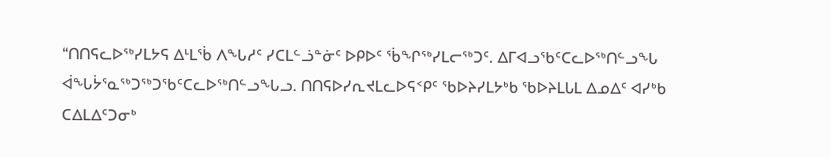“ᑎᑎᕋᓚᐅᖅᓯᒪᔭᕋ ᐃᒻᒪᖄ ᐱᖓᓱᑦ ᓯᑕᒪᓪᓘᓐᓃᑦ ᐅᑭᐅᑦ ᖄᖏᖅᓯᒪᓕᖅᑐᑦ. ᐃᒥᐊᓗᖃᑦᑕᓚᐅᖅᑎᓪᓗᖓ ᐋᖓᔮᕐᓇᖅᑐᖅᑐᖃᑦᑕᓚᐅᖅᑎᓪᓗᖓᓗ. ᑎᑎᕋᐅᓯᕆᔪᒪᓚᐅᕋᑉᑭᑦ ᖃᐅᔨᓯᒪᔭᒃᑲ ᖃᐅᔨᒪᒐᒪ ᐃᓄᐃᑦ ᐊᓯᒃᑲ ᑕᐃᒪᐃᑦᑐᓂᒃ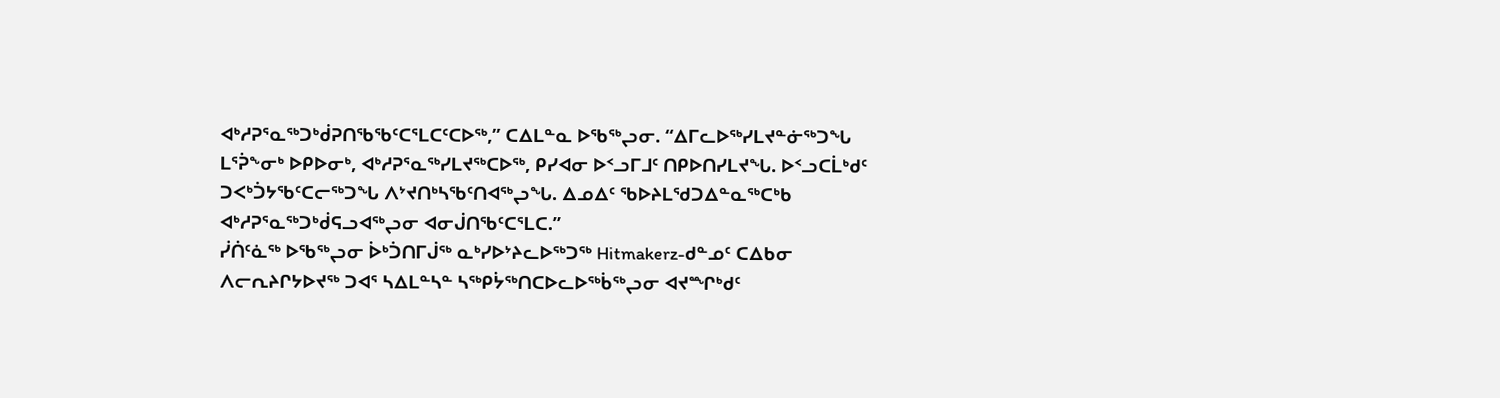ᐊᒃᓱᕈᕐᓇᖅᑐᒃᑰᕈᑎᖃᖃᑦᑕᕐᒪᑕᑦᑕᐅᖅ,” ᑕᐃᒪᓐᓇ ᐅᖃᖅᖢᓂ. “ᐃᒥᓚᐅᖅᓯᒪᔪᓐᓃᖅᑐᖓ ᒪᕐᕉᖕᓂᒃ ᐅᑭᐅᓂᒃ, ᐊᒃᓱᕈᕐᓇᖅᓯᒪᔪᖅᑕᐅᖅ, ᑭᓯᐊᓂ ᐅᑉᓗᒥᒧᑦ ᑎᑭᐅᑎᓯᒪᔪᖓ. ᐅᑉᓗᑕᒫᒃᑯᑦ ᑐᐸᒃᑑᔭᖃᑦᑕᓕᖅᑐᖓ ᐱᔾᔪᑎᒃᓴᖃᑦᑎᐊᖅᖢᖓ. ᐃᓄᐃᑦ ᖃᐅᔨᒪᖁᑐᐃᓐᓇᖅᑕᒃᑲ ᐊᒃᓱᕈᕐᓇᖅᑐᒃᑰᕋᓗᐊᖅᖢᓂ ᐊᓂᒎᑎᖃᑦᑕᕐᒪᑕ.”
ᓰᑏᑦᓈᖅ ᐅᖃᖅᖢᓂ ᐆᒃᑑᑎᒥᒎᖅ ᓇᒃᓯᐅᔾᔨᓚᐅᖅᑐᖅ Hitmakerz-ᑯᓐᓄᑦ ᑕᐃᑲᓂ ᐱᓕᕆᔨᒋᔭᐅᔪᖅ ᑐᐊᕐ ᓴᐃᒪᓐᓴᓐ ᓴᖅᑭᔮᖅᑎᑕᐅᓚᐅᖅᑳᖅᖢᓂ ᐊᔪᙱᒃᑯᑦ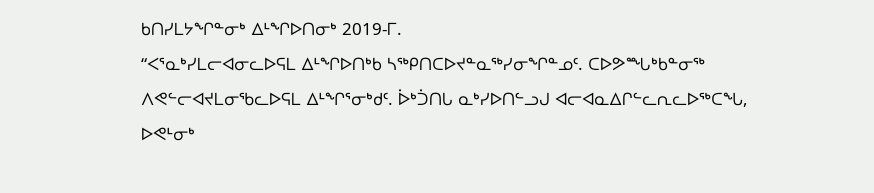ᑲᑎᓯᒪᔭᖏᓐᓂᒃ ᐃᒻᖏᐅᑎᓂᒃ 2019-ᒥ.
“ᐸᕐᓇᒃᓯᒪᓕᐊᓂᓚᐅᕋᒪ ᐃᒻᖏᐅᑎᒃᑲ ᓴᖅᑭᑎᑕᐅᔪᓐᓇᖅᓯᓂᖏᓐᓄᑦ. ᑕᐅᕗᙵᒃᑲᓐᓂᖅ ᐱᕙᓪᓕᐊᔪᒪᓂᖃᓚᐅᕋᒪ ᐃᒻᖏᕐᓂᒃᑯᑦ. ᐆᒃᑑᑎᒐ ᓇᒃᓯᐅᑎᓪᓗᒍ ᐊᓕᐊᓇᐃᒋᓪᓚᕆᓚᐅᖅᑕᖓ, ᐅᕙᒻᓂᒃ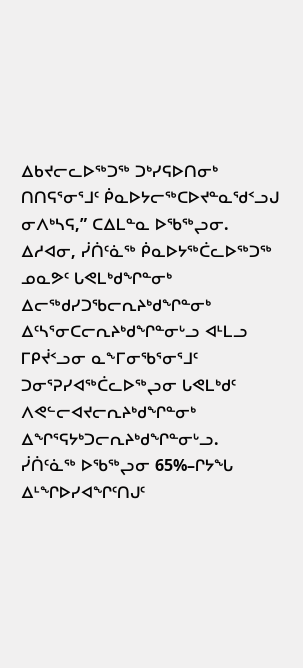ᐃᑲᔪᓕᓚᐅᖅᑐᖅ ᑐᒃᓯᕋᐅᑎᓂᒃ ᑎᑎᕋᕐᓂᕐᒧᑦ ᑮᓇᐅᔭᓕᖅᑕᐅᔪᓐᓇᖁᑉᓗᒍ ᓂᐱᒃᓴᕋ,” ᑕᐃᒪᓐᓇ ᐅᖃᖅᖢᓂ.
ᐃᓱᐊᓂ, ᓰᑏᑦᓈᖅ ᑮᓇᐅᔭᖅᑖᓚᐅᖅᑐᖅ ᓄᓇᕗᑦ ᒐᕙᒪᒃᑯᖏᓐᓂᒃ ᐃᓕᖅᑯᓯᑐᖃᓕᕆᔨᒃᑯᖏᓐᓂᒃ ᐃᑦᓴᕐᓂᑕᓕᕆᔨᒃᑯᖏᓐᓂᒡᓗ ᐊᒻᒪᓗ ᒥᑭᔫᑉᓗᓂ ᓇᖕᒥᓂᖃᕐᓂᕐᒧᑦ ᑐᓂᕐᕈᓯᐊᖅᑖᓚᐅᖅᖢᓂ ᒐᕙᒪᒃᑯᑦ ᐱᕙᓪᓕᐊᔪᓕᕆᔨᒃᑯᖏᓐᓂᒃ ᐃᖏᕐᕋᔭᒃᑐᓕᕆᔨᒃᑯᖏᓐᓂᒡᓗ.
ᓰᑏᑦᓈᖅ ᐅᖃᖅᖢᓂ 65%–ᒋᔭᖓ ᐃᒻᖏᐅᓯᐊᖏᑦᑎᒍᑦ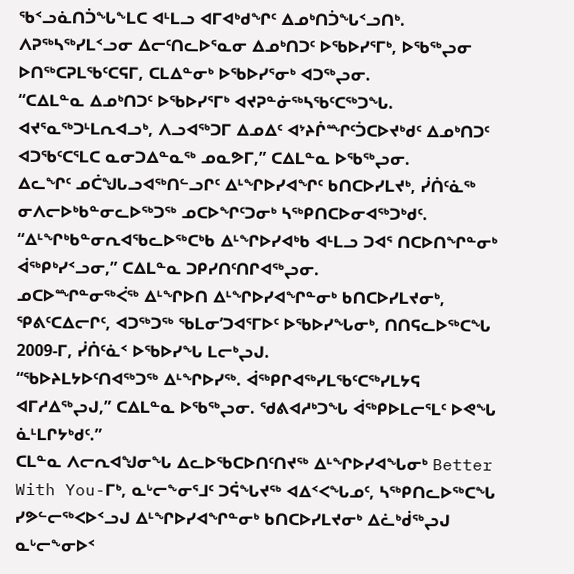ᖃᑉᓗᓈᑎᑑᖓᖕᒪᑕ ᐊᒻᒪᓗ ᐊᒥᐊᒃᑯᖏᑦ ᐃᓄᒃᑎᑑᖓᑉᓗᑎᒃ. ᐱᕈᖅᓴᖅᓯᒪᑉᓗᓂ ᐃᓕᑦᑎᓚᐅᕐᓇᓂ ᐃᓄᒃᑎᑐᑦ ᐅᖃᐅᓯᕐᒥᒃ, ᐅᖃᖅᖢᓂ ᐅᑎᖅᑕᕈᒪᖃᑦᑕᕋᒥ, ᑕᒪᐃᓐᓂᒃ ᐅᖃᐅᓯᕐᓂᒃ ᐊᑐᖅᖢᓂ.
“ᑕᐃᒪᓐᓇ ᐃᓄᒃᑎᑐᑦ ᐅᖃᐅᓯᕐᒥᒃ ᐊᔪᕈᓐᓃᖅᓴᖃᑦᑕᖅᑐᖓ. ᐊᔪᕐᓇᖅᑐᒻᒪᕆᐊᓗᒃ, ᐱᓗᐊᖅᑐᒥ ᐃᓄᐃᑦ ᐊᔾᔨᒌᙱᑦᑑᑕᐅᔪᒃᑯᑦ ᐃᓄᒃᑎᑐᑦ ᐊᑐᖃᑦᑕᕐᒪᑕ ᓇᓂᑐᐃᓐᓇᖅ ᓄᓇᕗᒥ,” ᑕᐃᒪᓐᓇ ᐅᖃᖅᖢᓂ.
ᐃᓚᖏᑦ ᓄᑖᖑᒐᓗᐊᖅᑎᓪᓗᒋᑦ ᐃᒻᖏᐅᓯᐊᖏᑦ ᑲᑎᑕᐅᓯᒪᔪᒃ, ᓰᑏᑦᓈᖅ ᓂᐱᓕᐅᒃᑲᓐᓂᓚᐅᖅᑐᖅ ᓄᑕᐅᖏᑦᑐᓂᒃ ᓴᖅᑭᑎᑕᐅᓂᐊᖅᑐᒃᑯᑦ.
“ᐃᒻᖏᒃᑲᓐᓂᕆᐊᖃᓚᐅᖅᑕᒃᑲ ᐃᒻᖏᐅᓯᐊᒃᑲ ᐊᒻᒪᓗ ᑐᐊᕐ ᑎᑕᐅᑎᖏᓐᓂᒃ ᐋᖅᑭᒃᓯᑉᓗᓂ,” ᑕᐃᒪᓐᓇ ᑐᑭᓯᑎᑦᑎᒋᐊᖅᖢᓂ.
ᓄᑕᐅᙱᓐᓂᖅᐹᖅ ᐃᒻᖏᐅᑎ ᐃᒻᖏᐅᓯᐊᖏᓐᓂᒃ ᑲᑎᑕᐅᓯᒪᔪᓂᒃ, ᕿᕕᑦᑕᐃᓕᒋᑦ, ᐊᑐᖅᑐᖅ ᖃᒪᓂ’ᑐᐊᕐᒥᐅᑦ ᐅᖃᐅᓯᖓᓂᒃ, ᑎᑎᕋᓚᐅᖅᑕᖓ 2009-ᒥ, ᓰᑏᑦᓈᑉ ᐅᖃᐅᓯᖓ ᒪᓕᒃᖢᒍ.
“ᖃᐅᔨᒪᔭᐅᑦᑎᐊᖅᑐᖅ ᐃᒻᖏᐅᓯᖅ. ᐋᖅᑭᒋᐊᖅᓯᒪᖃᑦᑕᖅᓯᒪᔭᕋ ᐊᒥᓱᐃᖅᖢᒍ,” ᑕᐃᒪᓐᓇ ᐅᖃᖅᖢᓂ. ᖁᕕᐊᓱᒃᑐᖓ ᐋᖅᑭᐅᒪᓕᕐᒪᑦ ᐅᕙᖓ ᓈᒻᒪᒋᔭᒃᑯᑦ.”
ᑕᒪᓐᓇ ᐱᓕᕆᐊᖑᓂᖓ ᐃᓚᐅᖃᑕᐅᑎᑦᑎᔪᖅ ᐃᒻᖏᐅᓯᐊᖓᓂᒃ Better With You-ᒥᒃ, ᓇᒡᓕᖕᓂᕐᒧᑦ ᑐᕌᖓᔪᖅ ᐊᐃᑉᐸᖓᓄᑦ, ᓴᖅᑭᑎᓚᐅᖅᑕᖓ ᓯᕗᓪᓕᖅᐸᐅᑉᓗᒍ ᐃᒻᖏᐅᓯᐊᖏᓐᓂᒃ ᑲᑎᑕᐅᓯᒪᔪᓂᒃ ᐃᓛᒃᑰᖅᖢᒍ ᓇᒡᓕᖕᓂᐅᑉ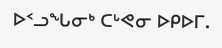ᐅᑉᓗᖓᓂᒃ ᑕᒡᕙᓂ ᐅᑭᐅᒥ.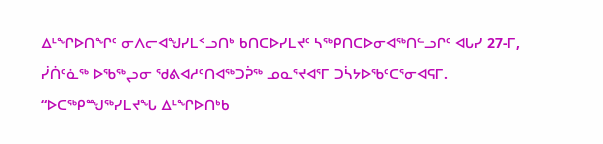ᐃᒻᖏᐅᑎᖏᑦ ᓂᐱᓕᐊᖑᓯᒪᑉᓗᑎᒃ ᑲᑎᑕᐅᓯᒪᔪᑦ ᓴᖅᑭᑎᑕᐅᓂᐊᖅᑎᓪᓗᒋᑦ ᐊᒐᓯ 27-ᒥ, ᓰᑏᑦᓈᖅ ᐅᖃᖅᖢᓂ ᖁᕕᐊᓱᑦᑎᐊᖅᑐᕉᖅ ᓄᓇᕐᔪᐊᕐᒥ ᑐᓵᔭᐅᖃᑦᑕᕐᓂᐊᕋᒥ.
“ᐅᑕᖅᑭᙳᖅᓯᒪᔪᖓ ᐃᒻᖏᐅᑎᒃᑲ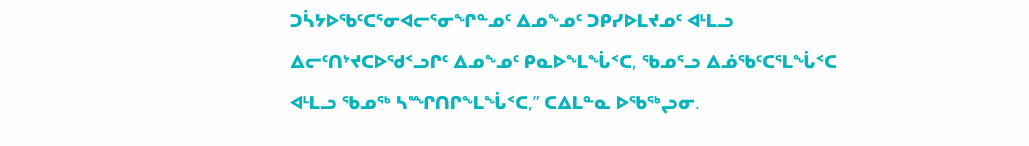ᑐᓵᔭᐅᖃᑦᑕᕐᓂᐊᓕᕐᓂᖏᓐᓄᑦ ᐃᓄᖕᓄᑦ ᑐᑭᓯᐅᒪᔪᓄᑦ ᐊᒻᒪᓗ ᐃᓕᑦᑎᔾᔪᑕᐅᖁᑉᓗᒋᑦ ᐃᓄᖕᓄᑦ ᑭᓇᐅᖕᒪᖔᑉᑕ, ᖃᓄᕐᓗ ᐃᓅᖃᑦᑕᕐᒪᖔᑉᑕ ᐊᒻᒪᓗ ᖃᓄᖅ ᓴᙱᑎᒋᖕᒪᖔᑉᑕ,” ᑕᐃᒪᓐᓇ ᐅᖃᖅᖢᓂ.